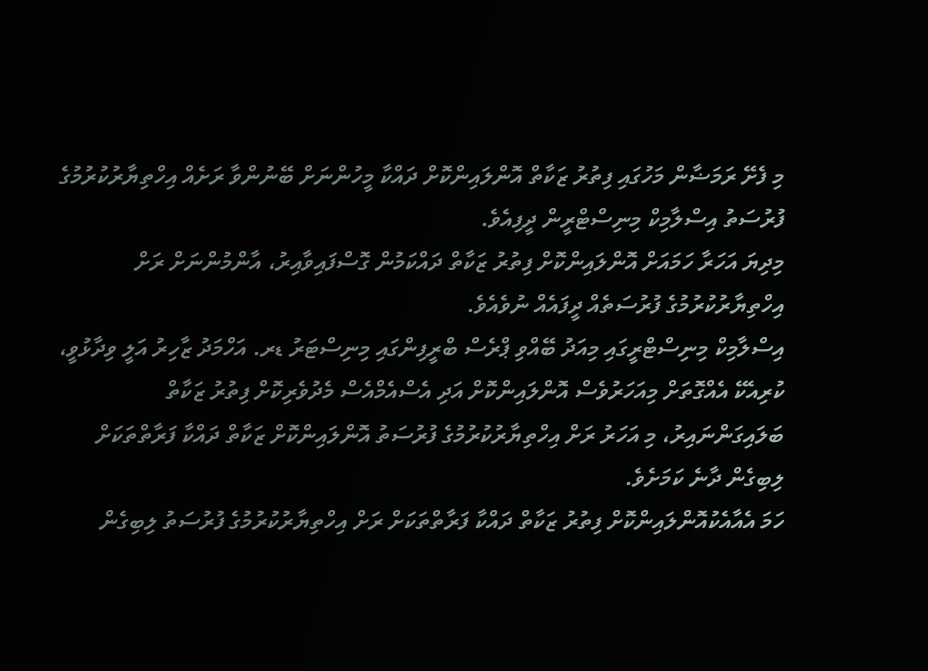މި ފެށޭ ރަމަޟާން މަހުގައި ފިތުރު ޒަކާތް އޮންލައިންކޮށް ދައްކާ މީހުންނަށް ބޭނުންވާ ރަށެއް އިހްތިޔާރުކުރުމުގެ ފުރުސަތު އިސްލާމިކް މިނިސްޓްރީން ދީފިއެވެ.
މިދިޔަ އަހަރާ ހަމައަށް އޮންލައިންކޮށް ފިތުރު ޒަކާތް ދައްކަމުން ގޮސްފައިވާއިރު، އާންމުންނަށް ރަށް އިހްތިޔާރުކުރުމުގެ ފުރުސަތެއް ދީފައެއް ނުވެއެވެ.
އިސްލާމިކް މިނިސްޓްރީގައި މިއަދު ބޭއްވި ޕްރެސް ބްރީފިންގައި މިނިސްޓަރު ޑރ. އަހްމަދު ޒާހިރު އަލީ ވިދާޅުވީ، ކުރިއެކޭ އެއްގޮތަށް މިއަހަރުވެސް އޮންލައިންކޮށް އަދި އެސްއެމްއެސް މެދުވެރިކޮށް ފިތުރު ޒަކާތް ބަލައިގަންނައިރު، މި އަހަރު ރަށް އިހްތިޔާރުކުރުމުގެ ފުރުސަތު އޮންލައިންކޮށް ޒަކާތް ދައްކާ ފަރާތްތަކަށް ލިބިގެން ދާނެ ކަމަށެވެ.
ހަމަ އެއާއެކުއޮންލައިންކޮށް ފިތުރު ޒަކާތް ދައްކާ ފަރާތްތަކަށް ރަށް އިހްތިޔާރުކުރުމުގެ ފުރުސަތު ލިބިގެން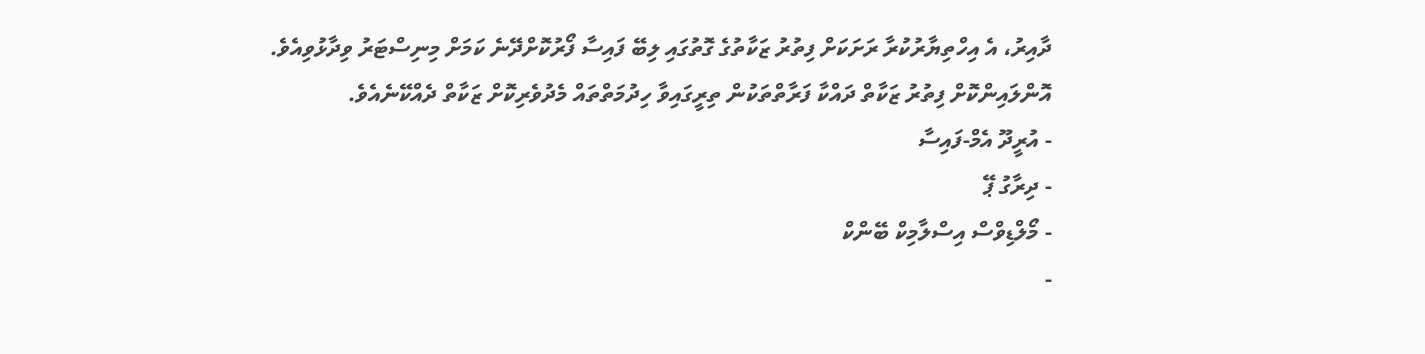ދާއިރު، އެ އިހްތިޔާރުކުރާ ރަށަކަށް ފިތުރު ޒަކާތުގެ ގޮތުގައި ލިބޭ ފައިސާ ފޯރުކޮށްދޭނެ ކަމަށް މިނިސްޓަރު ވިދާޅުވިއެވެ.
އޮންލައިންކޮށް ފިތުރު ޒަކާތް ދައްކާ ފަރާތްތަކުން ތިރީގައިވާ ހިދުމަތްތައް މެދުވެރިކޮށް ޒަކާތް ދެއްކޭނެއެވެ.
- އުރީދޫ އެމް-ފައިސާ
- ދިރާގު ޕޭ
- މޯލްޑިވްސް އިސްލާމިކް ބޭންކް
-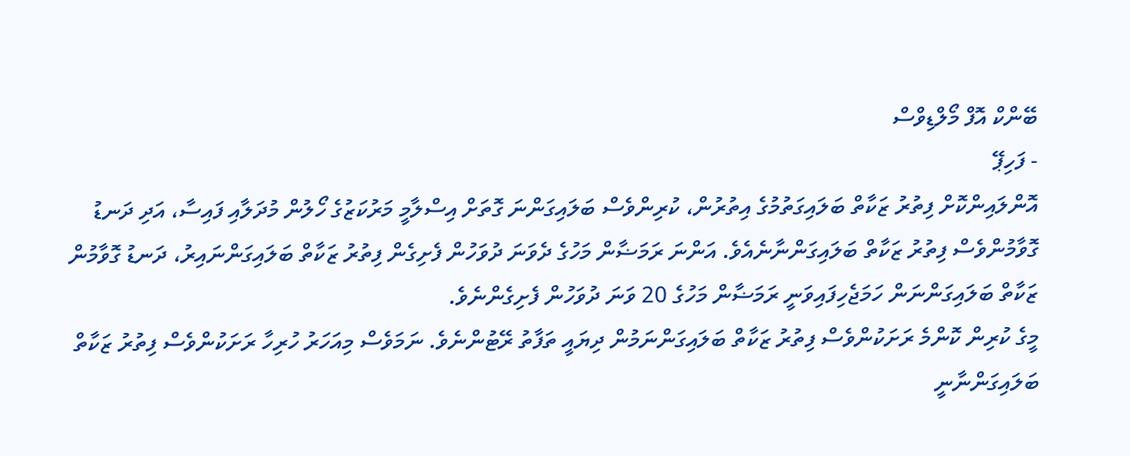ބޭންކް އޮފް މޯލްޑިވްސް
- ފަހިޕޭ
އޮންލައިންކޮށް ފިތުރު ޒަކާތް ބަލައިގަތުމުގެ އިތުރުން، ކުރިންވެސް ބަލައިގަންނަ ގޮތަށް އިސްލާމީ މަރުކަޒުގެ ހޯލުން މުދަލާއި ފައިސާ، އަދި ދަނޑު ގޮވާމުންވެސް ފިތުރު ޒަކާތް ބަލައިގަންނާނެއެވެ. އަންނަ ރަމަޟާން މަހުގެ ދެވަނަ ދުވަހުން ފެށިގެން ފިތުރު ޒަކާތް ބަލައިގަންނައިރު، ދަނޑު ގޮވާމުން ޒަކާތް ބަލައިގަންނަން ހަމަޖެހިފައިވަނީ ރަމަޟާން މަހުގެ 20 ވަނަ ދުވަހުން ފެށިގެންނެވެ.
މީގެ ކުރިން ކޮންމެ ރަށަކުންވެސް ފިތުރު ޒަކާތް ބަލައިގަންނަމުން ދިޔައީ ތަފާތު ރޭޓުންނެވެ. ނަމަވެސް މިއަހަރު ހުރިހާ ރަށަކުންވެސް ފިތުރު ޒަކާތް ބަލައިގަންނާނީ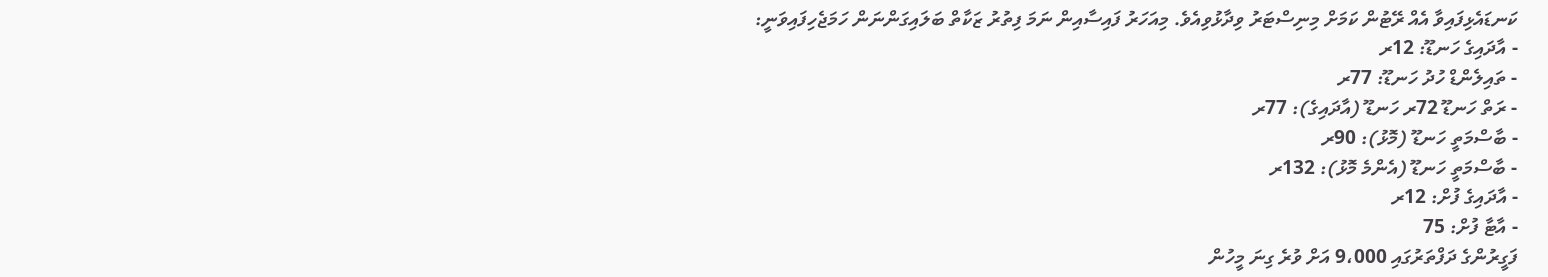ކަނޑައެޅިފައިވާ އެއް ރޭޓުން ކަމަށް މިނިސްޓަރު ވިދާޅުވިއެވެ. މިއަހަރު ފައިސާއިން ނަމަ ފިތުރު ޒަކާތް ބަލައިގަންނަން ހަމަޖެހިފައިވަނީ:
- އާދައިގެ ހަނޑޫ: 12ރ
- ތައިލެންޑް ހުދު ހަނޑޫ: 77ރ
- ރަތް ހަނޑޫ 72ރ ހަނޑޫ (އާދައިގެ): 77ރ
- ބާސްމަތީ ހަނޑޫ (މޮޅު): 90ރ
- ބާސްމަތީ ހަނޑޫ (އެންމެ މޮޅު): 132ރ
- އާދައިގެ ފުށް: 12ރ
- އާޓާ ފުށް: 75
ފަގީރުންގެ ދަފްތަރުގައި 9،000 އަށް ވުރެ ގިނަ މީހުން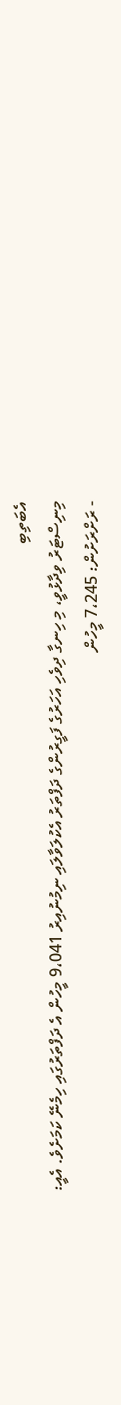އެބަތިބި
މިނިސްޓަރު ވިދާޅުވީ، މި ހިނގާ ދިވެހި އަހަރުގެ ފަގީރުންގެ ދަފްތަރު އެކުލަވާލައި ނިމުނުއިރު 9،041 މީހުން އެ ދަފްތަރުގައި ހިމެނޭ ކަމަށެވެ. އެއީ:
- ރަށްރަށުން: 7،245 މީހުން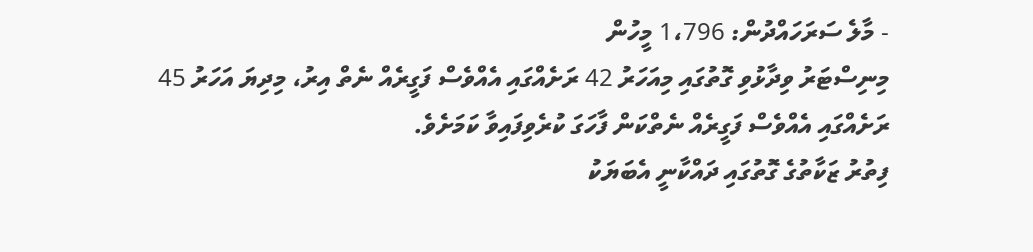- މާލެ ސަރަހައްދުން: 1،796 މީހުން
މިނިސްޓަރު ވިދާޅުވި ގޮތުގައި މިއަހަރު 42 ރަށެއްގައި އެއްވެސް ފަގީރެއް ނެތް އިރު، މިދިޔަ އަހަރު 45 ރަށެއްގައި އެއްވެސް ފަގީރެއް ނެތްކަން ފާހަގަ ކުރެވިފައިވާ ކަމަށެވެ.
ފިތުރު ޒަކާތުގެ ގޮތުގައި ދައްކާނީ އެބަޔަކު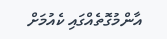އާންމުގޮތެއްގައި ކެއުމަށް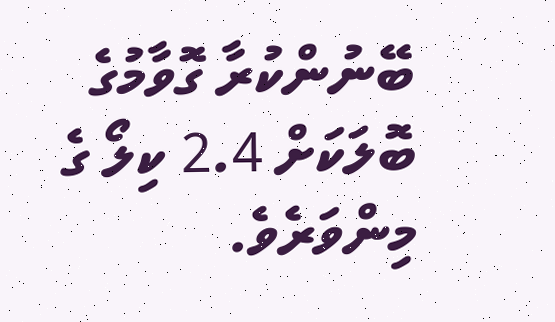ބޭނުންކުރާ ގޮވާމުގެ ބޮލަކަށް 2.4 ކިލޯ ގެ މިންވަރެވެ.